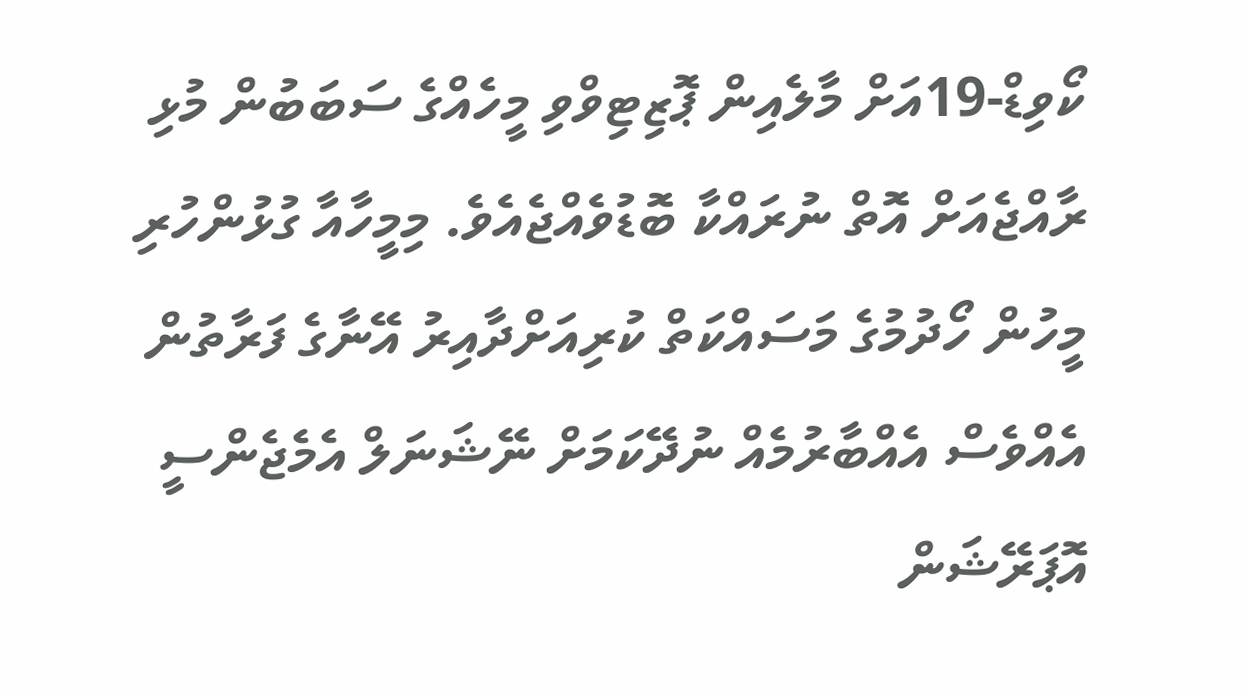ކޯވިޑް-19އަށް މާލެއިން ޕޮޒިޓިވްވި މީހެއްގެ ސަބަބުން މުޅި ރާއްޖެއަށް އޮތް ނުރައްކާ ބޮޑުވެއްޖެއެވެ. މިމީހާއާ ގުޅުންހުރި މީހުން ހޯދުމުގެ މަސައްކަތް ކުރިއަށްދާއިރު އޭނާގެ ފަރާތުން އެއްވެސް އެއްބާރުމެއް ނުދޭކަމަށް ނޭޝަނަލް އެމެޖެންސީ އޮޕަރޭޝަން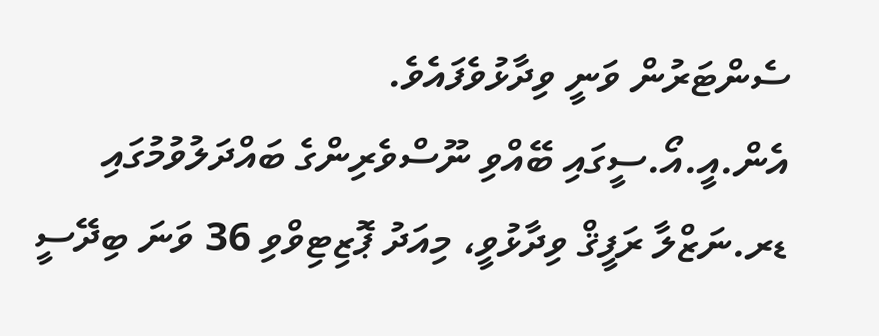ސެންޓަރުން ވަނީ ވިދާޅުވެފައެވެ.
އެން.އީ.އޯ.ސީގައި ބޭއްވި ނޫސްވެރިންގެ ބައްދަލުވުމުގައި ޑރ.ނަޒްލާ ރަފީޤް ވިދާޅުވީ، މިއަދު ޕޮޒިޓިވްވި 36 ވަނަ ބިދޭސީ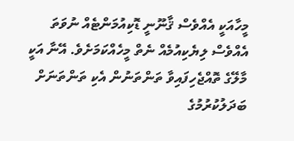މީހާއަކީ އެއްވެސް ޤާނޫނީ ޑޮކިއުމަންޓެއް ނުވަތަ އެއްވެސް ލިޔެކިއުމެއް ނެތް މީހެއްކަމަށެވެ. އޭނާ އަކީ މާލޭގެ ތޮއްޖެހިފައިވާ ތަންތަނުން އެކި ތަންތަނަށް ބަދަލުކުރުމުގެ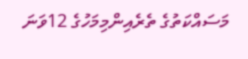މަސައްކަތުގެ ތެރެއިންމިމަހުގެ 12ވަނަ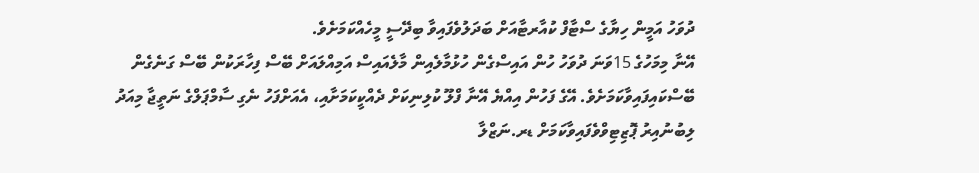ދުވަހު އަމީން ހިޔާގެ ސްޓާފް ކުއާރޓާއަށް ބަދަލުވެފައިވާ ބިދޭސީ މީހެއްކަމަށެވެ.
އޭނާ މިމަހުގެ 15ވަނަ ދުވަހު ހުން އައިސްގެން ހުޅުމާލެއިން މާލެއައިސް އަމިއްލައަށް ބޭސް ފިހާރަކުން ބޭސް ގަނެގެން ބޭސްކައިފައިވާކަމަށެވެ. އޭގެ ފަހުން އިއްޔެ އޭނާ ފްލޫ ކުލިނިކަށް ދެއްކީކަމަށާއި، އެއަށްފަހު ނެގި ސާމްޕަލްގެ ނަތީޖާ މިއަދު ލިބުނުއިރު ޕޮޒިޓިވްވެފައިވާކަމަށް ޑރ.ނަޒްލާ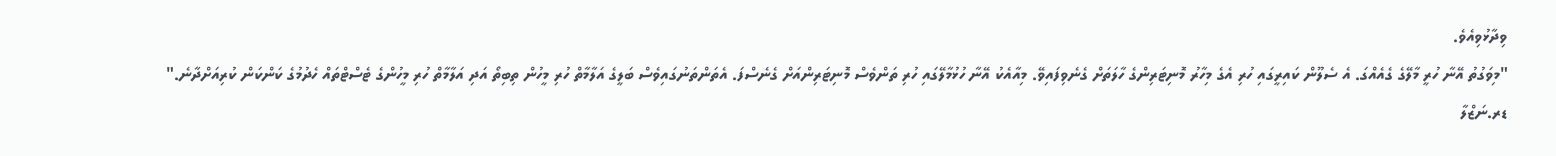ވިދާޅުވިއެވެ.
"މިވަގުތު އޭނާ ހުރީ މާލޭގެ ގެއެއްގަ. އެ ސެލޫން ކައިރީގައި ހުރި އެގެ މިހާރު މޮނިޓަރިންގެ ހާލަތަށް ގެނެވިފައިވޭ. މިއާއެކު އޭނާ ހުޅުމާލޭގައި ހުރި ތަންވެސް މޮނިޓަރިންއަށް ގެނެސްފަ. އެތަންތަނުގައިވެސް ބަލީގެ އަލާމާތް ހުރި މީހުން ތިބިތޯ އަދި އަލާމާތް ހުރި މީހުންގެ ޓެސްޓްތައް ހެދުމުގެ ކަންކަން ކުރިއަށްދާނެ." ޑރ.ނަޒްލާ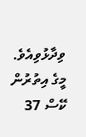ވިދާޅުވިއެވެ.
މީގެ އިތުރުން ކޭސް 37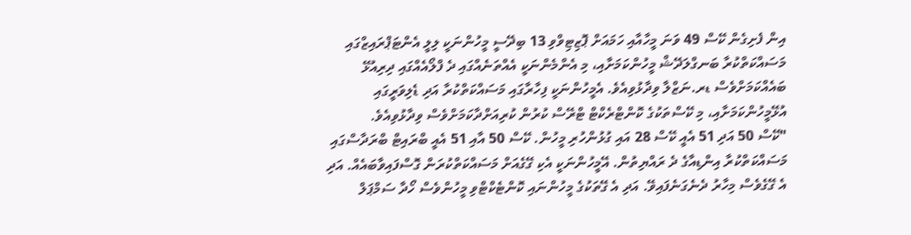އިން ފެށިގެން ކޭސް 49 ވަނަ މީހާއާއި ހަމައަށް ޕޮޒިޓިވްވި 13 ބިދޭސީ މީހުންނަކީ ލިލީ އެންޓަޕްރައިޒްގައި މަސައްކަތްކުރާ ބަނގްލަދޭޝް މީހުންކަމަށާއި، މި އެންމެންނަކީ އެއްތަނެއްގައި ދެ ފްލޯއެއްގައި ދިރިއުޅޭ ބައެއްކަމަށްވެސް ޑރ.ނަޒްލާ ވިދާޅުވިއެވެ. އެމީހުންނަކީ ފިހާރާގައި މަސައްކަތްކުރާ އަދި ޑެލިވަރީގައި އުޅޭމީހުންކަމަށާއި، މި ކޭސްތަކުގެ ކޮންޓްރެކްޓް ޓްރޭސް ކުރުން ކުރިއަށްދާކަމަށްވެސް ވިދާޅުވިއެވެ.
"ކޭސް 50 އަދި 51 އެއީ ކޭސް 28 އައި ގުޅުންހުރި މީހުން. ކޭސް 50 އާއި 51 އެއީ ބްރައިޓް ބްރަދާސްގައި މަސައްކަތްކުރާ އިންޑިއާގެ ދެ ރައްޔިތުން. އޭމީހުންނަކީ އެކި ގޭގެއަށް މަސައްކަތްކުރަން ގޮސްފައިވާބައެއް. އަދި އެ ގޭގެވެސް މިހާރު ދެނެގަނެފައިވޭ. އަދި އެ ގޭތަކުގެ މީހުންނައި ކޮންޓެކްޓްވި މީހުންވެސް ހޯދާ ސަމްޕަލް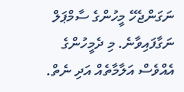ނަގަންޖެހޭ މީހުންގެ ސާމްޕަލް ނަގާފައިވާނެ. މި ދެމީހުންގެ އެއްވެސް އަލާމާތެއް އަދި ނެތް.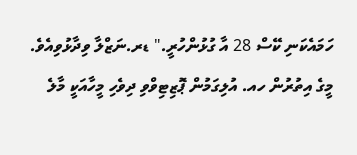ހަމައެކަނި ކޭސް 28 އާ ގުޅުންހުރީ." ޑރ.ނަޒްލާ ވިދާޅުވިއެވެ.
މީގެ އިތުރުން ހއ. އުލިގަމުން ޕޮޒިޓިވްވި ދިވެހި މީހާއަކީ މާލެ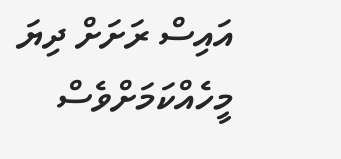އައިސް ރަށަށް ދިޔަ މީހެއްކަމަށްވެސް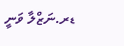ޑރ.ނަޒްލާ ވަނީ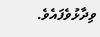ވިދާޅުވެފައެވެ.